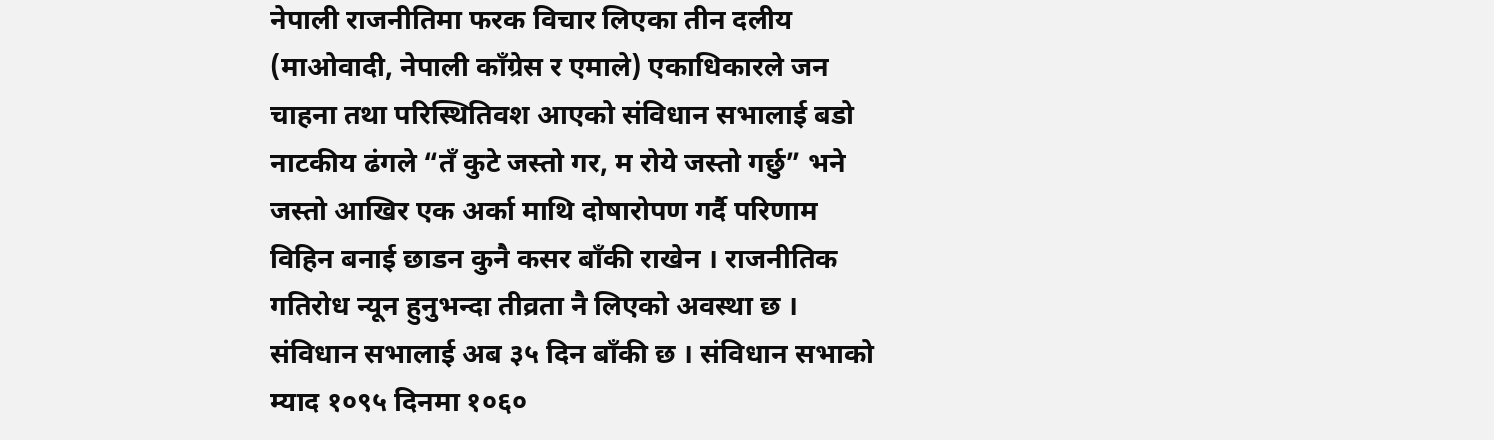नेपाली राजनीतिमा फरक विचार लिएका तीन दलीय (माओवादी, नेपाली काँग्रेस र एमाले) एकाधिकारले जन चाहना तथा परिस्थितिवश आएको संविधान सभालाई बडो नाटकीय ढंगले “तँ कुटे जस्तो गर, म रोये जस्तो गर्छु” भने जस्तो आखिर एक अर्का माथि दोषारोपण गर्दै परिणाम विहिन बनाई छाडन कुनै कसर बाँकी राखेन । राजनीतिक गतिरोध न्यून हुनुभन्दा तीव्रता नै लिएको अवस्था छ । संविधान सभालाई अब ३५ दिन बाँकी छ । संविधान सभाको म्याद १०९५ दिनमा १०६०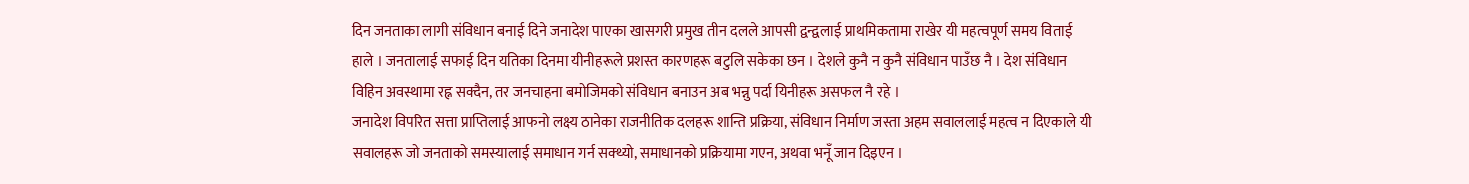दिन जनताका लागी संविधान बनाई दिने जनादेश पाएका खासगरी प्रमुख तीन दलले आपसी द्वन्द्वलाई प्राथमिकतामा राखेर यी महत्वपूर्ण समय विताई हाले । जनतालाई सफाई दिन यतिका दिनमा यीनीहरूले प्रशस्त कारणहरू बटुलि सकेका छन । देशले कुनै न कुनै संविधान पाउँछ नै । देश संविधान विहिन अवस्थामा रह्न सक्दैन, तर जनचाहना बमोजिमको संविधान बनाउन अब भन्नु पर्दा यिनीहरू असफल नै रहे ।
जनादेश विपरित सत्ता प्राप्तिलाई आफनो लक्ष्य ठानेका राजनीतिक दलहरू शान्ति प्रक्रिया, संविधान निर्माण जस्ता अहम सवाललाई महत्व न दिएकाले यी सवालहरू जो जनताको समस्यालाई समाधान गर्न सक्थ्यो, समाधानको प्रक्रियामा गएन, अथवा भनूँ जान दिइएन ।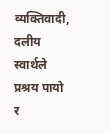व्यक्तिवादी, दलीय स्वार्थले प्रश्रय पायो र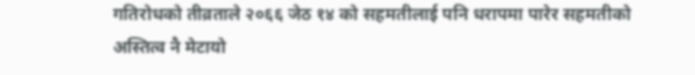गतिरोधको तीव्रताले २०६६ जेठ १४ को सहमतीलाई पनि धरापमा पारेर सहमतीको अस्तित्व नै मेटायो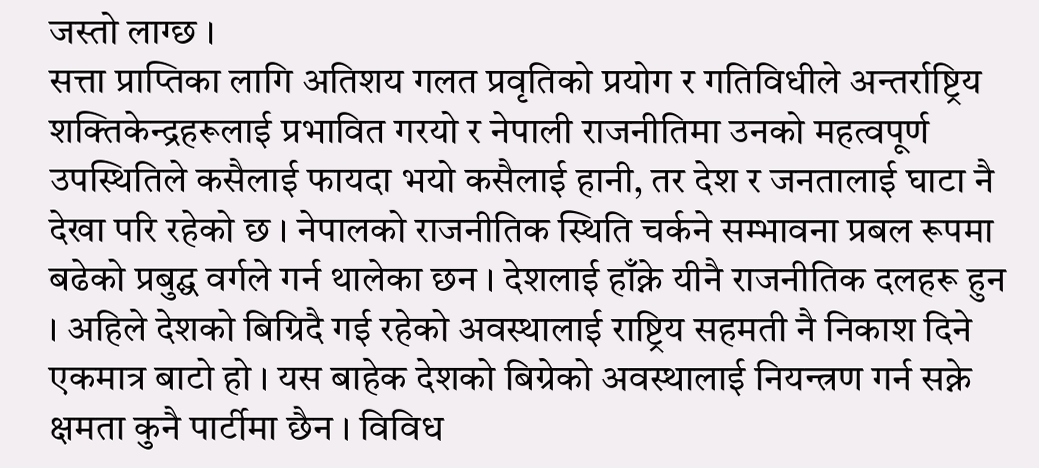जस्तो लाग्छ ।
सत्ता प्राप्तिका लागि अतिशय गलत प्रवृतिको प्रयोग र गतिविधीले अन्तर्राष्ट्रिय शक्तिकेन्द्रहरूलाई प्रभावित गरयो र नेपाली राजनीतिमा उनको महत्वपूर्ण उपस्थितिले कसैलाई फायदा भयो कसैलाई हानी, तर देश र जनतालाई घाटा नै देखा परि रहेको छ । नेपालको राजनीतिक स्थिति चर्कने सम्भावना प्रबल रूपमा बढेको प्रबुद्घ वर्गले गर्न थालेका छन । देशलाई हाँक्ने यीनै राजनीतिक दलहरू हुन । अहिले देशको बिग्रिदै गई रहेको अवस्थालाई राष्ट्रिय सहमती नै निकाश दिने एकमात्र बाटो हो । यस बाहेक देशको बिग्रेको अवस्थालाई नियन्त्रण गर्न सक्ने क्षमता कुनै पार्टीमा छैन । विविध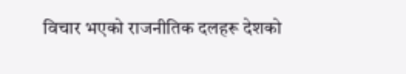विचार भएको राजनीतिक दलहरू देशको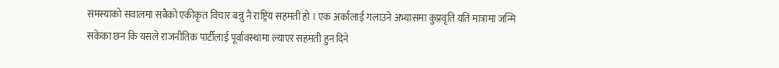समस्याको सवालमा सबैको एकीकृत विचार बन्नु नै राष्ट्रिय सहमती हो । एक अर्कालाई गलाउने अभ्यासमा कुप्रवृति यति मात्रामा जन्मि सकेका छन कि यसले राजनीतिक पार्टीलाई पूर्वावस्थामा ल्याएर सहमती हुन दिने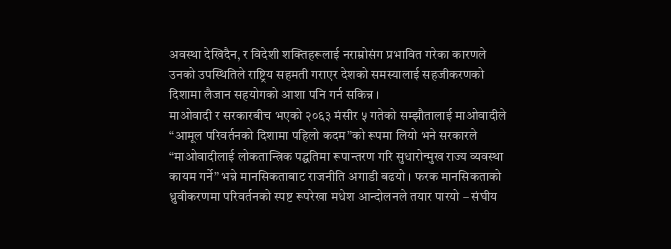अवस्था देखिदैन, र विदेशी शक्तिहरूलाई नराम्रोसंग प्रभावित गरेका कारणले उनको उपस्थितिले राष्ट्रिय सहमती गराएर देशको समस्यालाई सहजीकरणको दिशामा लैजान सहयोगको आशा पनि गर्न सकिन्न ।
माओवादी र सरकारबीच भएको २०६३ मंसीर ५ गतेको सम्झौतालाई माओवादीले “आमूल परिवर्तनको दिशामा पहिलो कदम”को रूपमा लियो भने सरकारले “माओवादीलाई लोकतान्त्रिक पद्घतिमा रूपान्तरण गरि सुधारोन्मुख राज्य व्यवस्था कायम गर्ने” भन्ने मानसिकताबाट राजनीति अगाडी बढयो । फरक मानसिकताको ध्रुवीकरणमा परिवर्तनको स्पष्ट रूपरेखा मधेश आन्दोलनले तयार पारयो – संघीय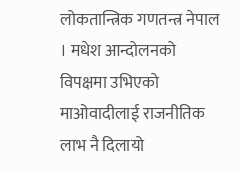लोकतान्त्रिक गणतन्त्र नेपाल । मधेश आन्दोलनको विपक्षमा उभिएको माओवादीलाई राजनीतिक लाभ नै दिलायो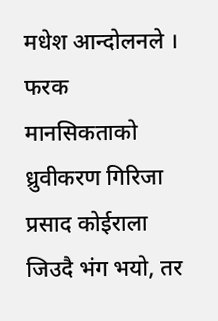मधेश आन्दोलनले । फरक मानसिकताको ध्रुवीकरण गिरिजा प्रसाद कोईराला जिउदै भंग भयो, तर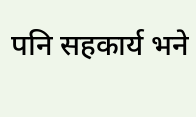पनि सहकार्य भने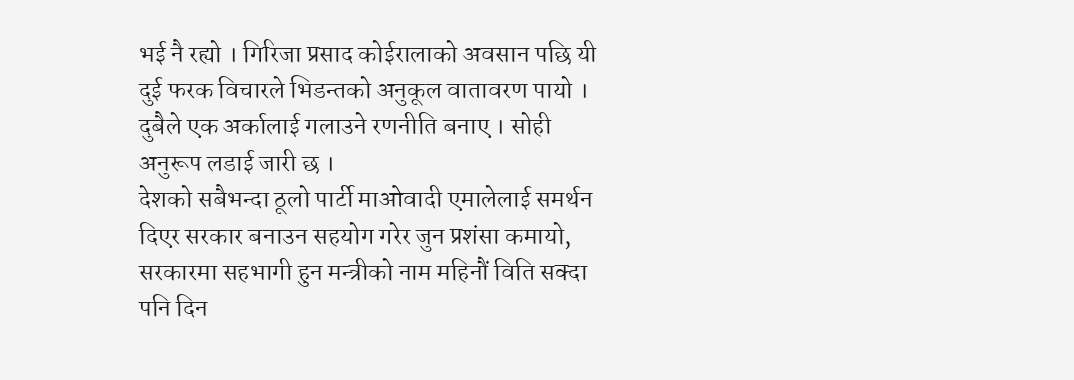भई नै रह्यो । गिरिजा प्रसाद कोईरालाको अवसान पछि यी दुई फरक विचारले भिडन्तको अनुकूल वातावरण पायो । दुबैले एक अर्कालाई गलाउने रणनीति बनाए । सोही अनुरूप लडाई जारी छ ।
देशको सबैभन्दा ठूलो पार्टी माओवादी एमालेलाई समर्थन दिएर सरकार बनाउन सहयोग गरेर जुन प्रशंसा कमायो, सरकारमा सहभागी हुन मन्त्रीको नाम महिनौं विति सक्दा पनि दिन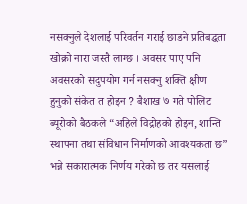नसक्नुले देशलाई परिवर्तन गराई छाडने प्रतिबद्घता खोक्रो नारा जस्तै लाग्छ । अवसर पाए पनि अवसरको सदुपयोग गर्न नसक्नु शक्ति क्षीण हुनुको संकेत त होइन ? बैशाख ७ गते पोलिट ब्यूरोको बैठकले “अहिले विद्रोहको होइन, शान्ति स्थापना तथा संविधान निर्माणको आवश्यकता छ” भन्ने सकारात्मक निर्णय गरेको छ तर यसलाई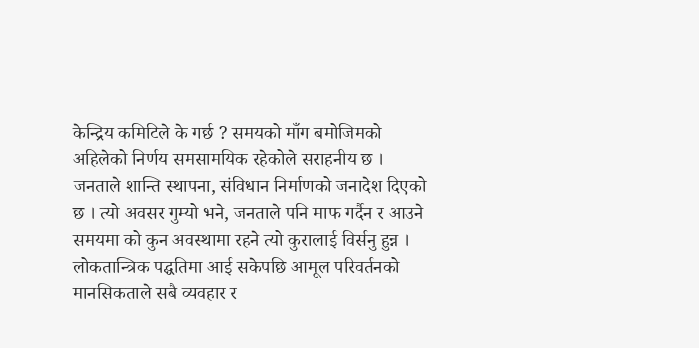केन्द्रिय कमिटिले के गर्छ ? समयको माँग बमोजिमको अहिलेको निर्णय समसामयिक रहेकोले सराहनीय छ । जनताले शान्ति स्थापना, संविधान निर्माणको जनादेश दिएको छ । त्यो अवसर गुम्यो भने, जनताले पनि माफ गर्दैन र आउने समयमा को कुन अवस्थामा रहने त्यो कुरालाई विर्सनु हुन्न ।
लोकतान्त्रिक पद्घतिमा आई सकेपछि आमूल परिवर्तनको मानसिकताले सबै व्यवहार र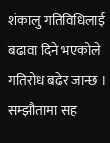शंकालु गतिविधिलाई बढावा दिने भएकोले गतिरोध बढेर जान्छ । सम्झौतामा सह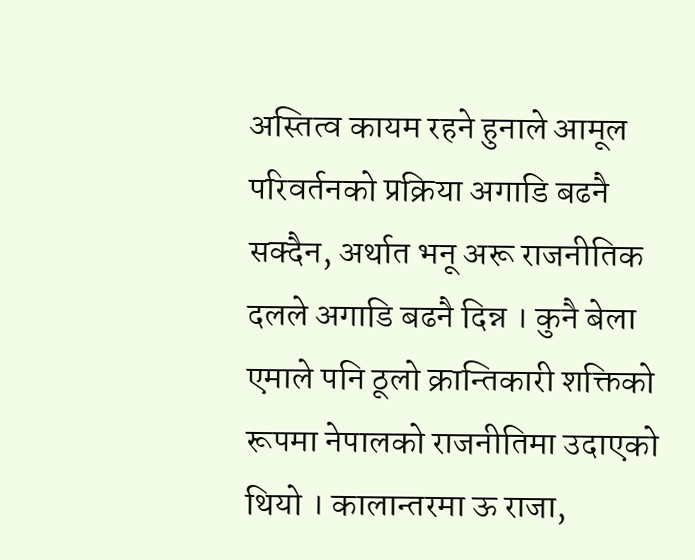अस्तित्व कायम रहने हुनाले आमूल परिवर्तनको प्रक्रिया अगाडि बढनै सक्दैन, अर्थात भनू अरू राजनीतिक दलले अगाडि बढनै दिन्न । कुनै बेला एमाले पनि ठूलो क्रान्तिकारी शक्तिको रूपमा नेपालको राजनीतिमा उदाएको थियो । कालान्तरमा ऊ राजा,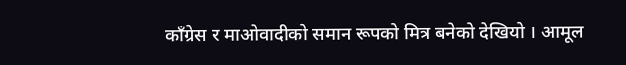काँग्रेस र माओवादीको समान रूपको मित्र बनेको देखियो । आमूल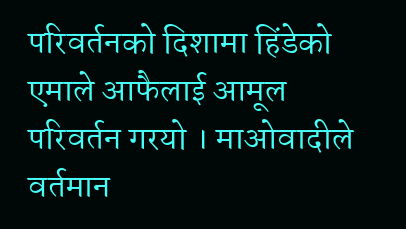परिवर्तनको दिशामा हिंडेको एमाले आफैलाई आमूल परिवर्तन गरयो । माओवादीले वर्तमान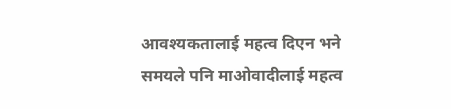आवश्यकतालाई महत्व दिएन भने समयले पनि माओवादीलाई महत्व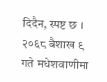दिदैन, स्पष्ट छ ।
२०६८ बैशाख ९ गते मधेशवाणीमा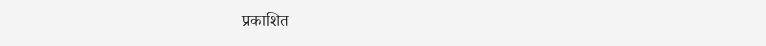प्रकाशित